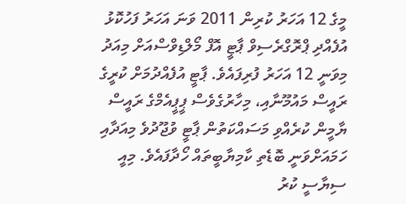މީގެ 12 އަހަރު ކުރިން 2011 ވަނަ އަހަރު ފަހުކޮޅު އުފެއްދި ޕްރޮގްރެސިވް ޕާޓީ އޮފް މޯލްޑިވްސްއަށް މިއަދު މިވަނީ 12 އަހަރު ފުރިފައެވެ. ޕާޓީ އުފެއްދުމަށް ކުރީގެ ރައީސް މައުމޫނާއި، މިހާރުގެވެސް ޕީޕީއެމްގެ ރައީސް ޔާމީން ކުރެއްވި މަސައްކަތުން ޕާޓީ ވުޖޫދުވެ މިއަދާއި ހަމައަށްވަނީ ބޮޑެތި ކާމިޔާބީތައް ހޯދާފައެވެ. މިއީ ސިޔާސީ ކުރު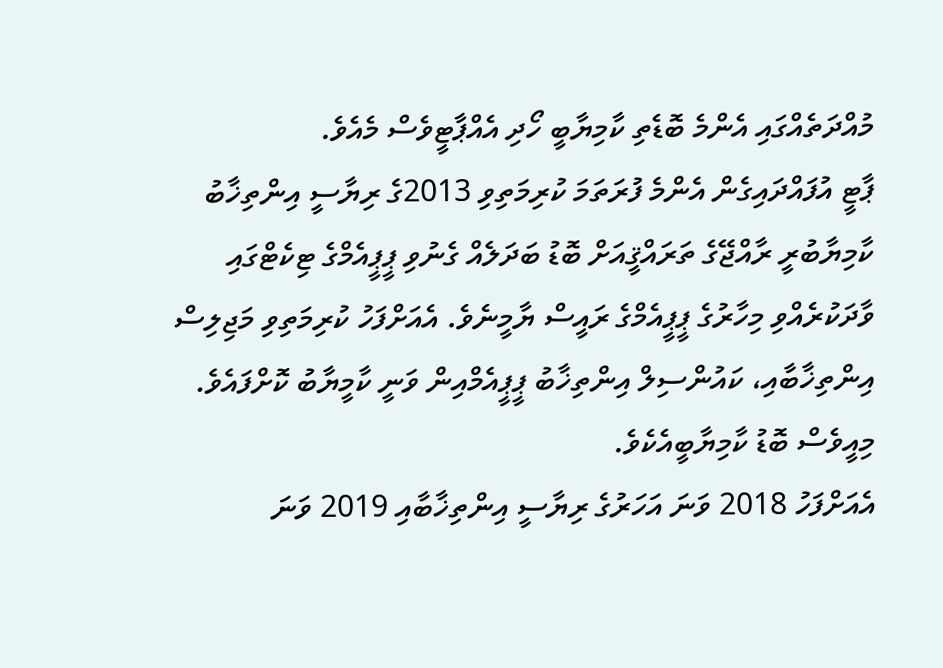މުއްދަތެއްގައި އެންމެ ބޮޑެތި ކާމިޔާބީ ހޯދި އެއްޕާޓީވެސް މެއެވެ.
ޕާޓީ އުފައްދައިގެން އެންމެ ފުރަތަމަ ކުރިމަތިވި 2013ގެ ރިޔާސީ އިންތިޚާބު ކާމިޔާބުރީ ރާއްޖޭގެ ތަރައްޤީއަށް ބޮޑު ބަދަލެއް ގެނުވި ޕީޕީއެމްގެ ޓިކެޓްގައި ވާދަކުރެއްވި މިހާރުގެ ޕީޕީއެމްގެ ރައީސް ޔާމީނެވެ. އެއަށްފަހު ކުރިމަތިވި މަޖިލިސް އިންތިޚާބާއި، ކައުންސިލް އިންތިޚާބު ޕީޕީއެމްއިން ވަނީ ކާމީޔާބު ކޮށްފައެވެ. މިއީވެސް ބޮޑު ކާމިޔާބީއެކެވެ.
އެއަށްފަހު 2018 ވަނަ އަހަރުގެ ރިޔާސީ އިންތިޚާބާއި 2019 ވަނަ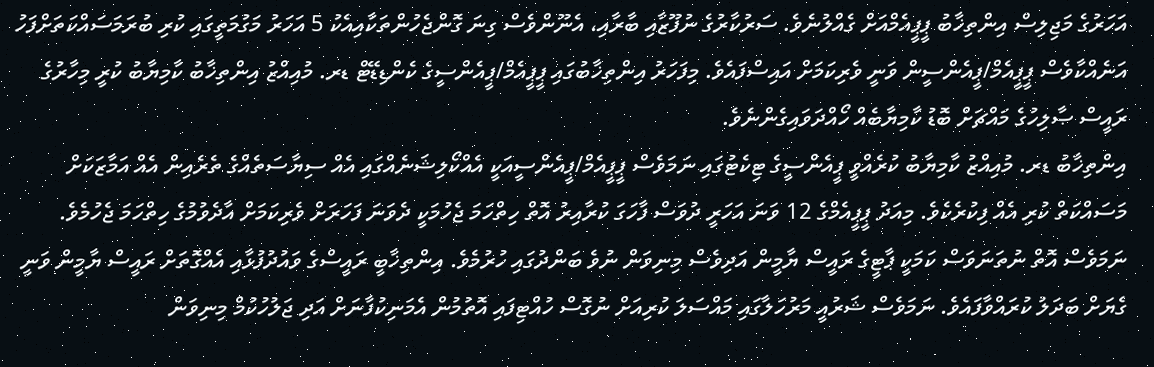އަހަރުގެ މަޖިލިސް އިންތިޚާބު ޕީޕީއެމްއަށް ގެއްލުނެވެ. ސަރުކާރުގެ ނުފޫޒާއި ބާރާއި، އެނޫންވެސް ގިނަ ގޮންޖެހުންތަކާއިއެކު 5 އަހަރު މަގުމަތީގައި ކުރި ބުރަމަސައްކަތަށްފަހު އަނެއްކާވެސް ޕީޕީއެމް/ޕީއެންސީން ވަނީ ވެރިކަމަށް އައިސްފައެވެ. މިފަހަރު އިންތިޚާބުގައި ޕީޕީއެމް/ޕީއެންސީގެ ކެންޑިޑޭޓް ޑރ. މުއިއްޒު އިންތިޚާބު ކާމިޔާބު ކުރީ މިހާރުގެ ރައީސް ޞާލިހުގެ މައްޗަށް ބޮޑު ކާމިޔާބެއް ހޯއްދަވައިގެންނެވެ.
އިންތިޚާބު ޑރ. މުއިއްޒު ކާމިޔާބު ކުރެއްވީ ޕީއެންސީގެ ޓިކެޓުގައި ނަމަވެސް ޕީޕީއެމް/ޕީއެންސީއަކީ އެއްކޯލިޝަނެއްގައި އެއް ސިޔާސަތެއްގެ ތެރެއިން އެއް އަމާޒަކަށް މަސައްކަތް ކުރި އެއް ފިކުރެކެވެ. މިއަދު ޕީޕީއެމްގެ 12 ވަނަ އަހަރީ ދުވަސް ފާހަގަ ކުރާއިރު އޮތް ހިތްހަމަ ޖެހުމަކީ ދެވަނަ ފަހަރަށް ވެރިކަމަށް އާދެވުމުގެ ހިތްހަމަ ޖެހުމެވެ.
ނަމަވެސް އޮތް ނުތަނަވަސް ކަމަކީ ޕާޓީގެ ރައީސް ޔާމީން އަދިވެސް މިނިވަން ނުވެ ބަންދުގައި ހުރުމެވެ. އިންތިޚާބީ ރައީސްގެ ވައުދުފުޅާއި އެއްގޮތަށް ރައީސް ޔާމީން ވަނީ ގެޔަށް ބަދަލު ކުރައްވާފައެވެ. ނަމަވެސް ޝަރުއީ މަރުހަލާގައި މައްސަލަ ކުރިއަށް ނުގޮސް ހުއްޓިފައި އޮތުމުން އެމަނިކުފާނަށް އަދި ޖަލުހުކުމް މިނިވަން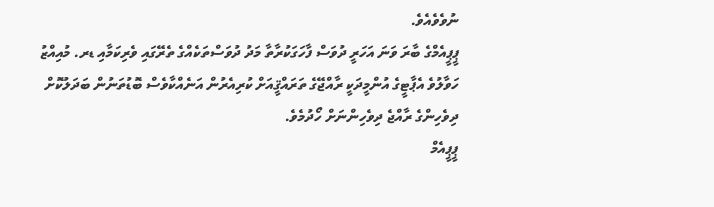ނުވެވެއެވެ.
ޕީޕީއެމްގެ ބާރަ ވަނަ އަހަރީ ދުވަސް ފާހަގަކުރާތާ މަދު ދުވަސްތަކެއްގެ ތެރޭގައި ވެރިކަމާއި ޑރ. މުއިއްޒު ހަވާލުވެ އެޕާޓީގެ އުންމީދަކީ ރާއްޖޭގެ ތަރައްޤީއަށް ކުރިއެރުން އަނެއްކާވެސް ބޮޑުތަނުން ބަދަލުކޮށް ދިވެހިންގެ ރާއްޖެ ދިވެހިންނަށް ހޯދުމެވެ.
ޕީޕީއެމް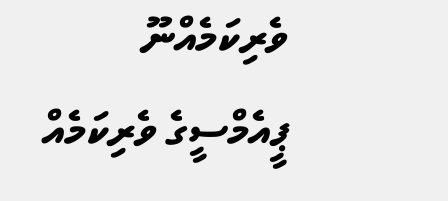ވެރިކަމެއްނޫ ޕީއެމްސީގެ ވެރިކަމެއް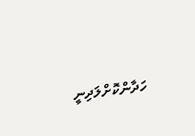ހަދާންކޮށްލަދިނީ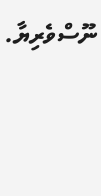ނޫސްވެރިޔާ.